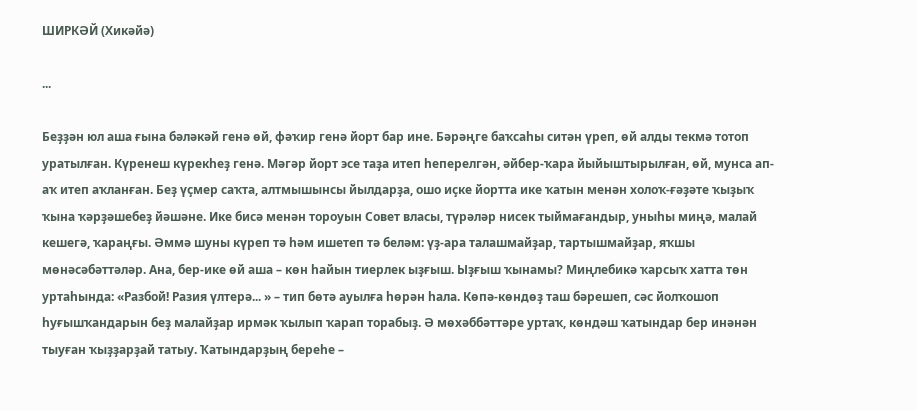ШИРКӘЙ (Хикәйә)

...

Беҙҙән юл аша ғына бәләкәй генә өй, фәҡир генә йорт бар ине. Бәрәңге баҡсаһы ситән үреп, өй алды текмә тотоп уратылған. Күренеш күрекһеҙ генә. Мәгәр йорт эсе таҙа итеп һеперелгән, әйбер-ҡара йыйыштырылған, өй, мунса ап-аҡ итеп аҡланған. Беҙ үҫмер саҡта, алтмышынсы йылдарҙа, ошо иҫке йортта ике ҡатын менән холоҡ-ғәҙәте ҡыҙыҡ ҡына ҡәрҙәшебеҙ йәшәне. Ике бисә менән тороуын Совет власы, түрәләр нисек тыймағандыр, уныһы миңә, малай кешегә, ҡараңғы. Әммә шуны күреп тә һәм ишетеп тә беләм: үҙ-ара талашмайҙар, тартышмайҙар, яҡшы мөнәсәбәттәләр. Ана, бер-ике өй аша – көн һайын тиерлек ыҙғыш. Ыҙғыш ҡынамы? Миңлебикә ҡарсыҡ хатта төн уртаһында: «Разбой! Разия үлтерә... » – тип бөтә ауылға һөрән һала. Көпә-көндөҙ таш бәрешеп, сәс йолҡошоп һуғышҡандарын беҙ малайҙар ирмәк ҡылып ҡарап торабыҙ. Ә мөхәббәттәре уртаҡ, көндәш ҡатындар бер инәнән тыуған ҡыҙҙарҙай татыу. Ҡатындарҙың береһе –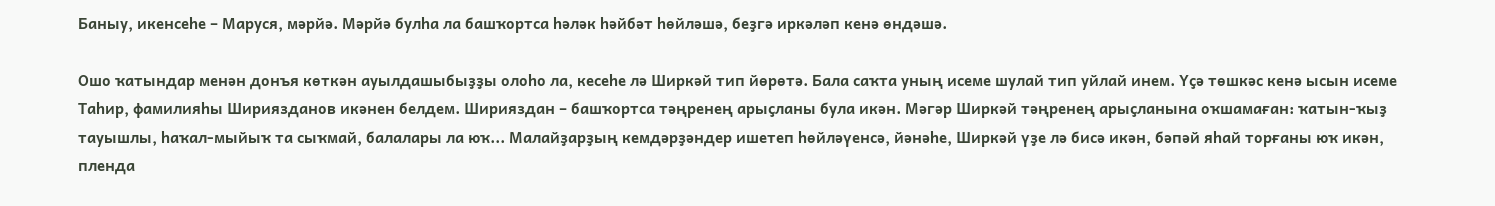Баныу, икенсеһе – Маруся, мәрйә. Мәрйә булһа ла башҡортса һәләк һәйбәт һөйләшә, беҙгә иркәләп кенә өндәшә.

Ошо ҡатындар менән донъя көткән ауылдашыбыҙҙы олоһо ла, кесеһе лә Ширкәй тип йөрөтә. Бала саҡта уның исеме шулай тип уйлай инем. Үҫә төшкәс кенә ысын исеме Таһир, фамилияһы Шириязданов икәнен белдем. Ширияздан – башҡортса тәңренең арыҫланы була икән. Мәгәр Ширкәй тәңренең арыҫланына оҡшамаған: ҡатын-ҡыҙ тауышлы, һаҡал-мыйыҡ та сыҡмай, балалары ла юҡ... Малайҙарҙың кемдәрҙәндер ишетеп һөйләүенсә, йәнәһе, Ширкәй үҙе лә бисә икән, бәпәй яһай торғаны юҡ икән, пленда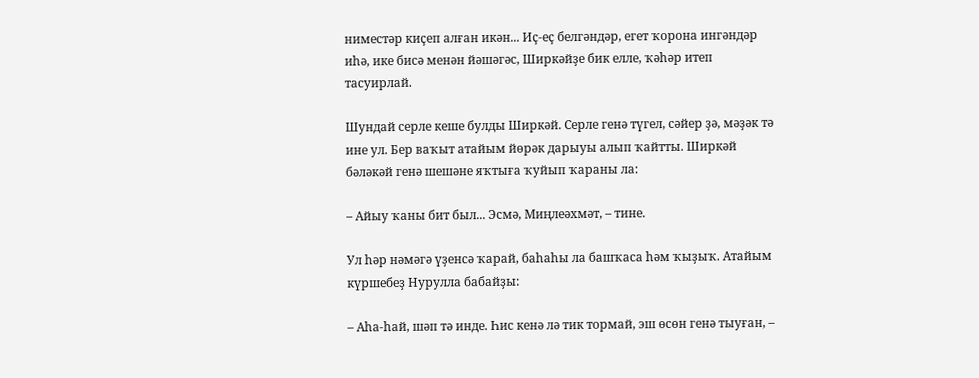ниместәр киҫеп алған икән... Иҫ-еҫ белгәндәр, егет ҡорона ингәндәр иһә, ике бисә менән йәшәгәс, Ширкәйҙе бик елле, ҡәһәр итеп тасуирлай.

Шундай серле кеше булды Ширкәй. Серле генә түгел, сәйер ҙә, мәҙәк тә ине ул. Бер ваҡыт атайым йөрәк дарыуы алып ҡайтты. Ширкәй бәләкәй генә шешәне яҡтыға ҡуйып ҡараны ла:

– Айыу ҡаны бит был... Эсмә, Миңлеәхмәт, – тине.

Ул һәр нәмәгә үҙенсә ҡарай, баһаһы ла башҡаса һәм ҡыҙыҡ. Атайым күршебеҙ Нурулла бабайҙы:

– Аһа-һай, шәп тә инде. Һис кенә лә тик тормай, эш өсөн генә тыуған, –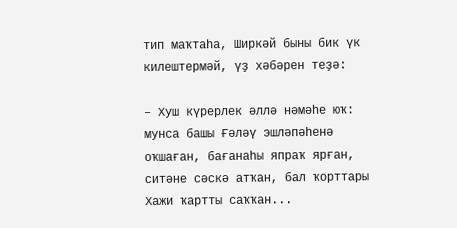тип маҡтаһа, Ширкәй быны бик үк килештермәй, үҙ хәбәрен теҙә:

– Хуш күрерлек әллә нәмәһе юҡ: мунса башы Ғәләү эшләпәһенә оҡшаған, бағанаһы япраҡ ярған, ситәне сәскә атҡан, бал ҡорттары Хажи ҡартты саҡҡан...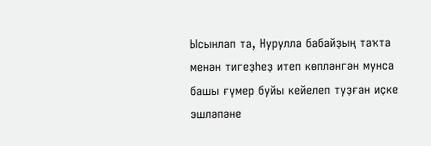Ысынлап та, Нурулла бабайҙың таҡта менән тигеҙһеҙ итеп көпләнгән мунса башы ғүмер буйы кейелеп туҙған иҫке эшләпәне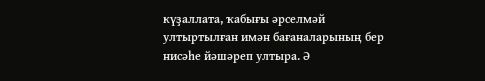күҙаллата, ҡабығы әрселмәй ултыртылған имән бағаналарының бер нисәһе йәшәреп ултыра. Ә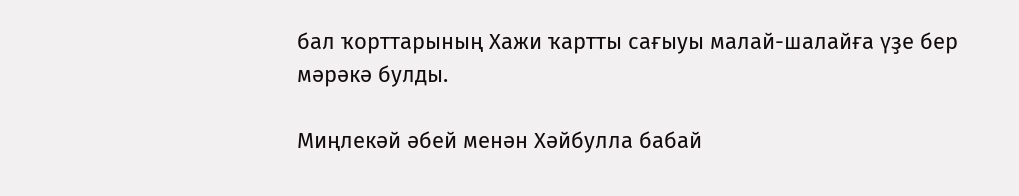бал ҡорттарының Хажи ҡартты сағыуы малай-шалайға үҙе бер мәрәкә булды.

Миңлекәй әбей менән Хәйбулла бабай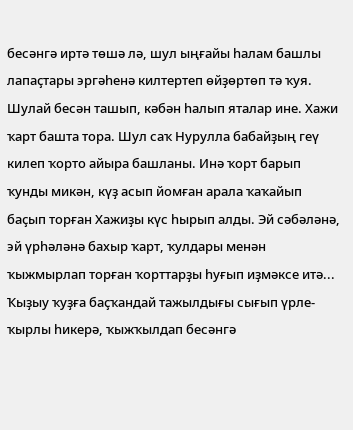бесәнгә иртә төшә лә, шул ыңғайы һалам башлы лапаҫтары эргәһенә килтертеп өйҙөртөп тә ҡуя. Шулай бесән ташып, кәбән һалып яталар ине. Хажи ҡарт башта тора. Шул саҡ Нурулла бабайҙың геү килеп ҡорто айыра башланы. Инә ҡорт барып ҡунды микән, күҙ асып йомған арала ҡаҡайып баҫып торған Хажиҙы күс һырып алды. Эй сәбәләнә, эй үрһәләнә бахыр ҡарт, ҡулдары менән ҡыжмырлап торған ҡорттарҙы һуғып иҙмәксе итә... Ҡыҙыу ҡуҙға баҫҡандай тажылдығы сығып үрле-ҡырлы һикерә, ҡыжҡылдап бесәнгә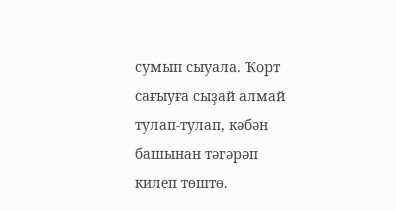сумып сыуала. Ҡорт сағыуға сыҙай алмай тулап-тулап, кәбән башынан тәгәрәп килеп төштө.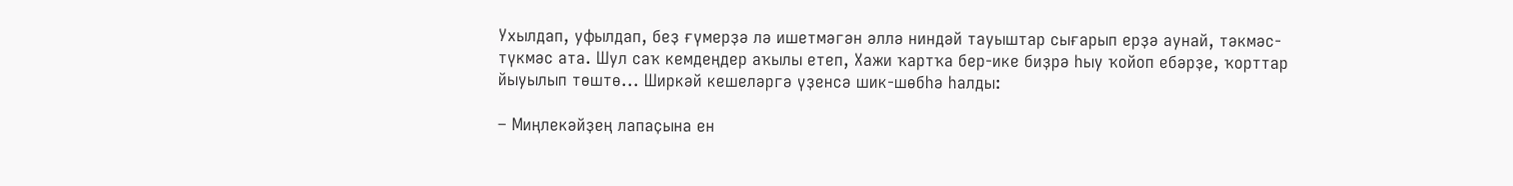Ухылдап, уфылдап, беҙ ғүмерҙә лә ишетмәгән әллә ниндәй тауыштар сығарып ерҙә аунай, тәкмәс-түкмәс ата. Шул саҡ кемдеңдер аҡылы етеп, Хажи ҡартҡа бер-ике биҙрә һыу ҡойоп ебәрҙе, ҡорттар йыуылып төштө... Ширкәй кешеләргә үҙенсә шик-шөбһә һалды:

– Миңлекәйҙең лапаҫына ен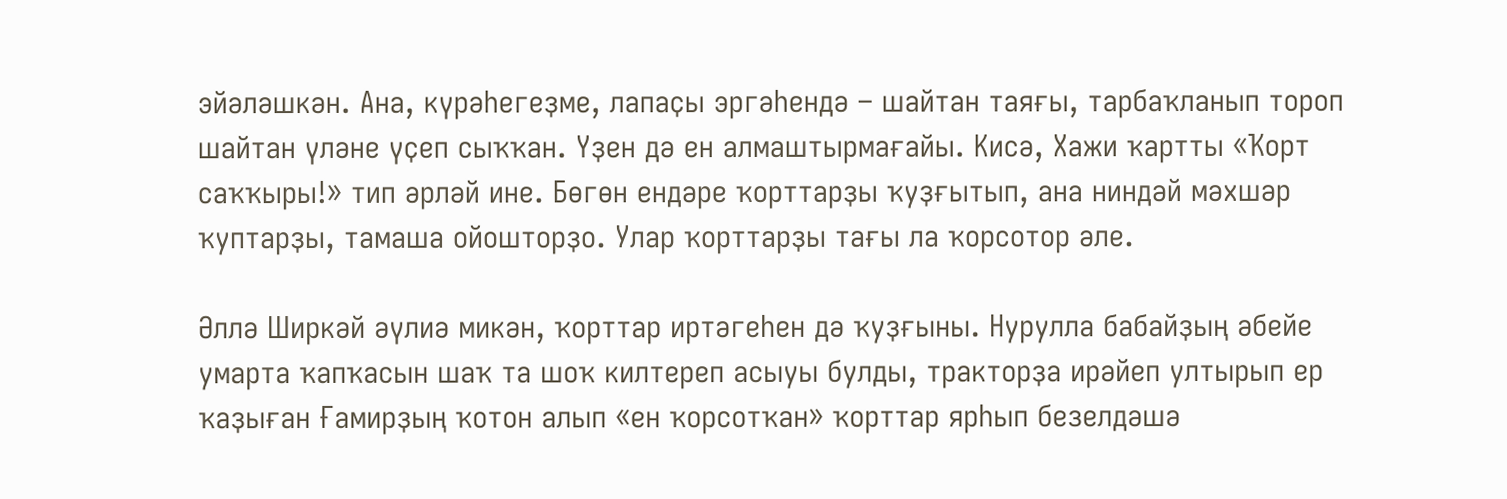эйәләшкән. Ана, күрәһегеҙме, лапаҫы эргәһендә – шайтан таяғы, тарбаҡланып тороп шайтан үләне үҫеп сыҡҡан. Үҙен дә ен алмаштырмағайы. Кисә, Хажи ҡартты «Ҡорт саҡҡыры!» тип әрләй ине. Бөгөн ендәре ҡорттарҙы ҡуҙғытып, ана ниндәй мәхшәр ҡуптарҙы, тамаша ойошторҙо. Улар ҡорттарҙы тағы ла ҡорсотор әле.

Әллә Ширкәй әүлиә микән, ҡорттар иртәгеһен дә ҡуҙғыны. Нурулла бабайҙың әбейе умарта ҡапҡасын шаҡ та шоҡ килтереп асыуы булды, тракторҙа ирәйеп ултырып ер ҡаҙыған Ғамирҙың ҡотон алып «ен ҡорсотҡан» ҡорттар ярһып безелдәшә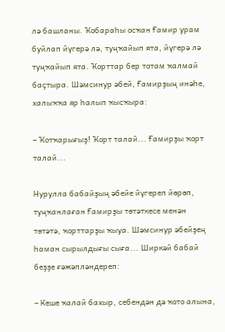лә башланы. Ҡобараһы осҡан Ғамир урам буйлап йүгерә лә, туңҡайып ята, йүгерә лә туңҡайып ята. Ҡорттар бер тотам ҡалмай баҫтыра. Шәмсинур әбей, Ғамирҙың инәһе, халыҡҡа яр һалып ҡысҡыра:

– Ҡотҡарығыҙ! Ҡорт талай... Ғамирҙы ҡорт талай...

Нурулла бабайҙың әбейе йүгереп йөрөп, туңҡанлаған Ғамирҙы төтәткесе менән төтәтә, ҡорттарҙы ҡыуа. Шәмсинур әбейҙең һаман сырылдығы сыға... Ширкәй бабай беҙҙе ғәжәпләндереп:

– Кеше ҡалай бахыр, себендән дә ҡото алына,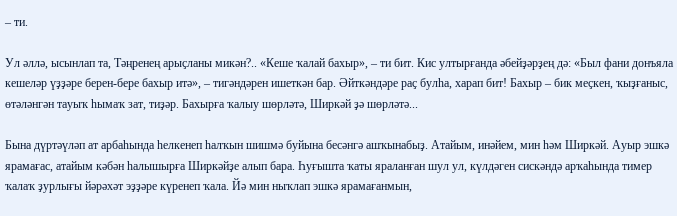– ти.

Ул әллә, ысынлап та, Тәңренең арыҫланы микән?.. «Кеше ҡалай бахыр», – ти бит. Кис ултырғанда әбейҙәрҙең дә: «Был фани донъяла кешеләр үҙҙәре берен-бере бахыр итә», – тигәндәрен ишеткән бар. Әйткәндәре раҫ булһа, харап бит! Бахыр – бик меҫкен, ҡыҙғаныс, өтәләнгән тауыҡ һымаҡ зат, тиҙәр. Бахырға ҡалыу шөрләтә, Ширкәй ҙә шөрләтә...

Бына дүртәүләп ат арбаһында һелкенеп һалҡын шишмә буйына бесәнгә ашҡынабыҙ. Атайым, инәйем, мин һәм Ширкәй. Ауыр эшкә ярамағас, атайым кәбән һалышырға Ширкәйҙе алып бара. Һуғышта ҡаты яраланған шул ул, күлдәген сискәндә арҡаһында тимер ҡалаҡ ҙурлығы йәрәхәт эҙҙәре күренеп ҡала. Йә мин ныҡлап эшкә ярамағанмын,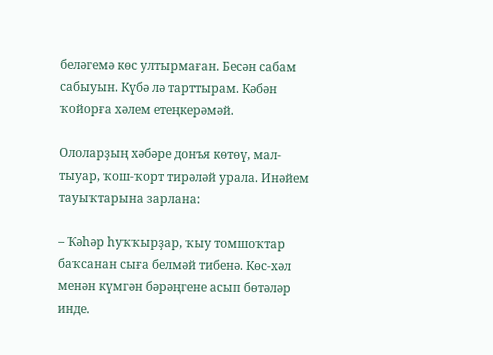беләгемә көс ултырмаған. Бесән сабам сабыуын. Күбә лә тарттырам. Кәбән ҡойорға хәлем етеңкерәмәй.

Ололарҙың хәбәре донъя көтөү, мал-тыуар, ҡош-ҡорт тирәләй урала. Инәйем тауыҡтарына зарлана:

– Ҡәһәр һуҡҡырҙар, ҡыу томшоҡтар баҡсанан сыға белмәй тибенә. Көс-хәл менән күмгән бәрәңгене асып бөтәләр инде.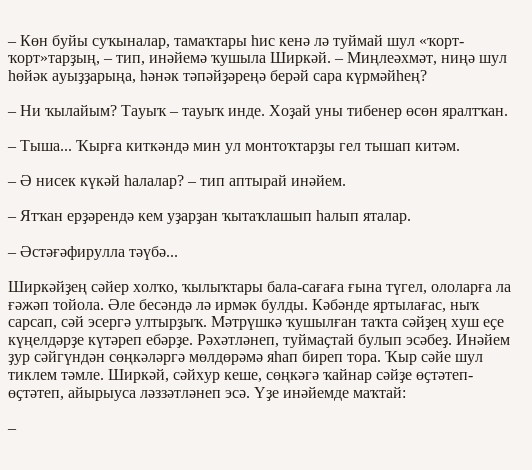– Көн буйы суҡыналар, тамаҡтары һис кенә лә туймай шул «ҡорт-ҡорт»тарҙың, – тип, инәйемә ҡушыла Ширкәй. – Миңлеәхмәт, ниңә шул һөйәк ауыҙҙарыңа, һәнәк тәпәйҙәреңә берәй сара күрмәйһең?

– Ни ҡылайым? Тауыҡ – тауыҡ инде. Хоҙай уны тибенер өсөн яралтҡан.

– Тыша... Ҡырға киткәндә мин ул монтоҡтарҙы гел тышап китәм.

– Ә нисек күкәй һалалар? – тип аптырай инәйем.

– Ятҡан ерҙәрендә кем уҙарҙан ҡытаҡлашып һалып яталар.

– Әстәғәфирулла тәүбә...

Ширкәйҙең сәйер холҡо, ҡылыҡтары бала-сағаға ғына түгел, ололарға ла ғәжәп тойола. Әле бесәндә лә ирмәк булды. Кәбәнде яртылағас, ныҡ сарсап, сәй эсергә ултырҙыҡ. Мәтрүшкә ҡушылған таҡта сәйҙең хуш еҫе күңелдәрҙе күтәреп ебәрҙе. Рәхәтләнеп, туймаҫтай булып эсәбеҙ. Инәйем ҙур сәйгүндән сөңкәләргә мөлдөрәмә яһап биреп тора. Ҡыр сәйе шул тиклем тәмле. Ширкәй, сәйхур кеше, сөңкәгә ҡайнар сәйҙе өҫтәтеп-өҫтәтеп, айырыуса ләззәтләнеп эсә. Үҙе инәйемде маҡтай:

–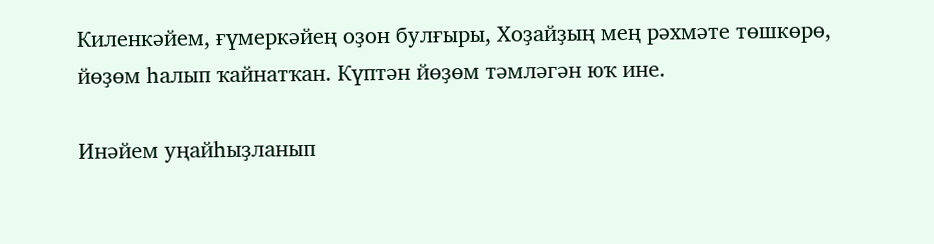Киленкәйем, ғүмеркәйең оҙон булғыры, Хоҙайҙың мең рәхмәте төшкөрө, йөҙөм һалып ҡайнатҡан. Күптән йөҙөм тәмләгән юҡ ине.

Инәйем уңайһыҙланып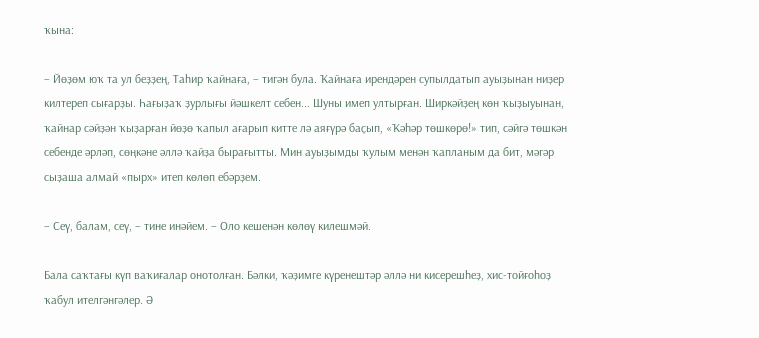ҡына:

– Йөҙөм юҡ та ул беҙҙең, Таһир ҡайнаға, – тигән була. Ҡайнаға ирендәрен супылдатып ауыҙынан ниҙер килтереп сығарҙы. Һағыҙаҡ ҙурлығы йәшкелт себен... Шуны имеп ултырған. Ширкәйҙең көн ҡыҙыуынан, ҡайнар сәйҙән ҡыҙарған йөҙө ҡапыл ағарып китте лә аяғүрә баҫып, «Ҡәһәр төшкөрө!» тип, сәйгә төшкән себенде әрләп, сөңкәне әллә ҡайҙа бырағытты. Мин ауыҙымды ҡулым менән ҡапланым да бит, мәгәр сыҙаша алмай «пырх» итеп көлөп ебәрҙем.

– Сеү, балам, сеү, – тине инәйем. – Оло кешенән көлөү килешмәй.

Бала саҡтағы күп ваҡиғалар онотолған. Бәлки, ҡәҙимге күренештәр әллә ни кисерешһеҙ, хис-тойғоһоҙ ҡабул ителгәнгәлер. Ә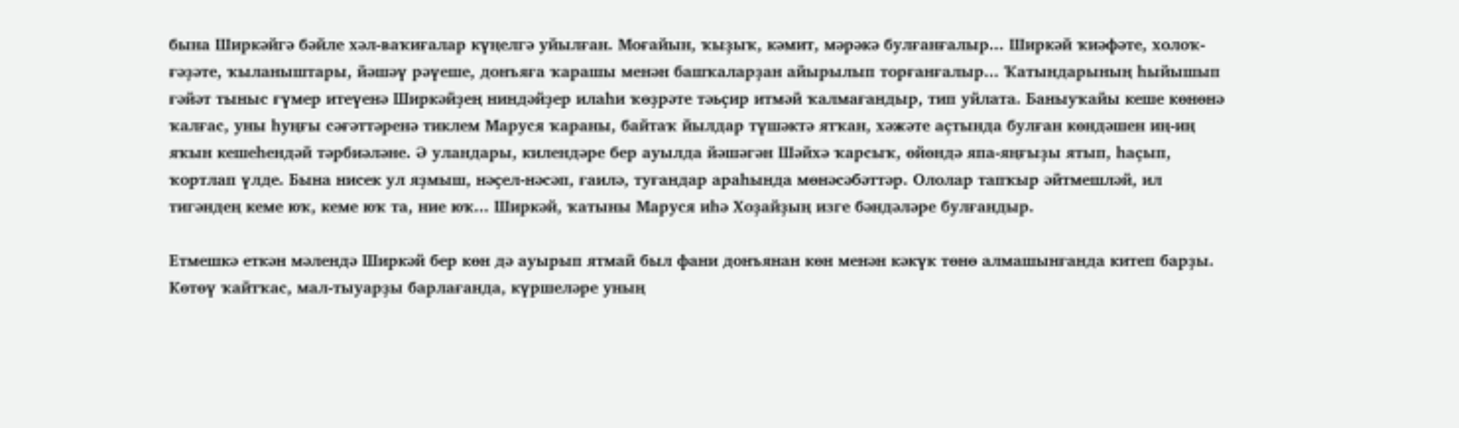бына Ширкәйгә бәйле хәл-ваҡиғалар күңелгә уйылған. Моғайын, ҡыҙыҡ, кәмит, мәрәкә булғанғалыр... Ширкәй ҡиәфәте, холоҡ-ғәҙәте, ҡыланыштары, йәшәү рәүеше, донъяға ҡарашы менән башҡаларҙан айырылып торғанғалыр... Ҡатындарының һыйышып ғәйәт тыныс ғүмер итеүенә Ширкәйҙең ниндәйҙер илаһи ҡөҙрәте тәьҫир итмәй ҡалмағандыр, тип уйлата. Баныуҡайы кеше көнөнә ҡалғас, уны һуңғы сәғәттәренә тиклем Маруся ҡараны, байтаҡ йылдар түшәктә ятҡан, хәжәте аҫтында булған көндәшен иң-иң яҡын кешеһендәй тәрбиәләне. Ә уландары, килендәре бер ауылда йәшәгән Шәйхә ҡарсыҡ, өйөндә япа-яңғыҙы ятып, һаҫып, ҡортлап үлде. Бына нисек ул яҙмыш, нәҫел-нәсәп, ғаилә, туғандар араһында мөнәсәбәттәр. Ололар тапҡыр әйтмешләй, ил тигәндең кеме юҡ, кеме юҡ та, ние юҡ... Ширкәй, ҡатыны Маруся иһә Хоҙайҙың изге бәндәләре булғандыр.

Етмешкә еткән мәлендә Ширкәй бер көн дә ауырып ятмай был фани донъянан көн менән кәкүк төнө алмашынғанда китеп барҙы. Көтөү ҡайтҡас, мал-тыуарҙы барлағанда, күршеләре уның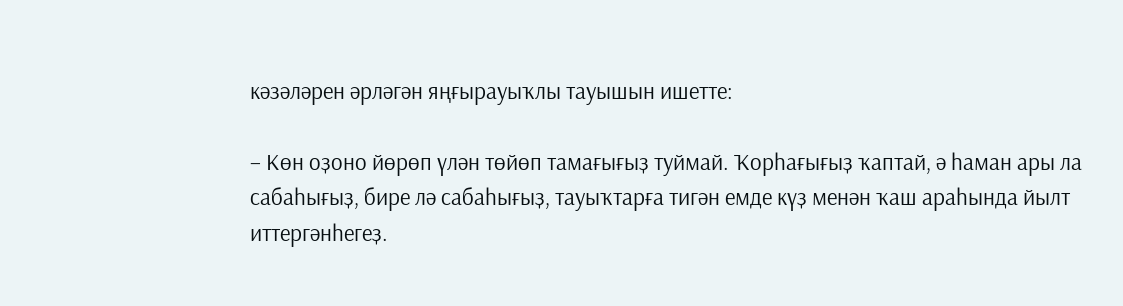кәзәләрен әрләгән яңғырауыҡлы тауышын ишетте:

– Көн оҙоно йөрөп үлән төйөп тамағығыҙ туймай. Ҡорһағығыҙ ҡаптай, ә һаман ары ла сабаһығыҙ, бире лә сабаһығыҙ, тауыҡтарға тигән емде күҙ менән ҡаш араһында йылт иттергәнһегеҙ.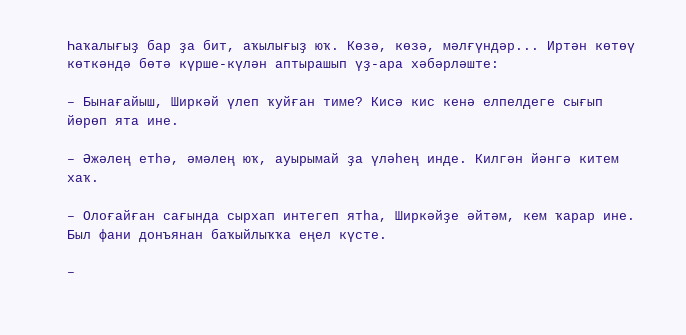Һаҡалығыҙ бар ҙа бит, аҡылығыҙ юҡ. Көзә, көзә, мәлғүндәр... Иртән көтөү көткәндә бөтә күрше-күлән аптырашып үҙ-ара хәбәрләште:

– Бынағайыш, Ширкәй үлеп ҡуйған тиме? Кисә кис кенә елпелдеге сығып йөрөп ята ине.

– Әжәлең етһә, әмәлең юҡ, ауырымай ҙа үләһең инде. Килгән йәнгә китем хаҡ.

– Олоғайған сағында сырхап интегеп ятһа, Ширкәйҙе әйтәм, кем ҡарар ине. Был фани донъянан баҡыйлыҡҡа еңел күсте.

–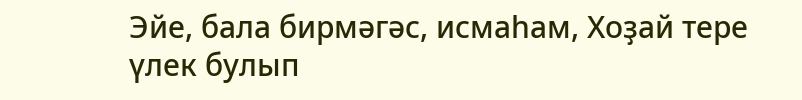Эйе, бала бирмәгәс, исмаһам, Хоҙай тере үлек булып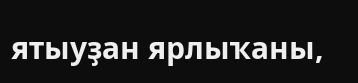ятыуҙан ярлыҡаны,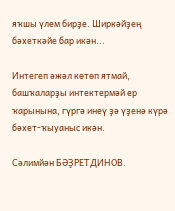яҡшы үлем бирҙе. Ширкәйҙең бәхеткәйе бар икән...

Интегеп әжәл көтөп ятмай, башҡаларҙы интектермәй ер ҡарынына, гүргә инеү ҙә үҙенә күрә бәхет-ҡыуаныс икән.

Сәлимйән БӘҘРЕТДИНОВ.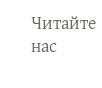Читайте нас